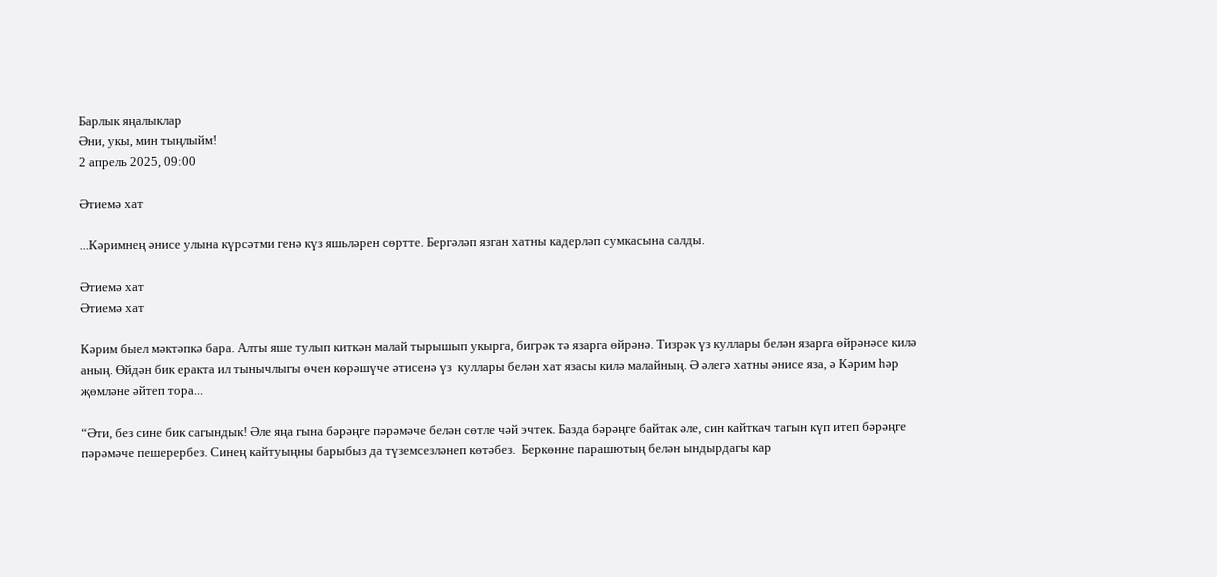Барлык яңалыклар
Әни, укы, мин тыңлыйм!
2 апрель 2025, 09:00

Әтиемә хат

...Кәримнең әнисе улына күрсәтми генә күз яшьләрен сөртте. Бергәләп язган хатны кадерләп сумкасына салды.

Әтиемә хат
Әтиемә хат

Кәрим быел мәктәпкә бара. Алты яше тулып киткән малай тырышып укырга, бигрәк тә язарга өйрәнә. Тизрәк үз куллары белән язарга өйрәнәсе килә аның. Өйдән бик еракта ил тынычлыгы өчен көрәшүче әтисенә үз  куллары белән хат язасы килә малайның. Ә әлегә хатны әнисе яза, ә Кәрим һәр җөмләне әйтеп тора...

“Әти, без сине бик сагындык! Әле яңа гына бәрәңге пәрәмәче белән сөтле чәй эчтек. Базда бәрәңге байтак әле, син кайткач тагын күп итеп бәрәңге пәрәмәче пешерербез. Синең кайтуыңны барыбыз да түземсезләнеп көтәбез.  Беркөнне парашютың белән ындырдагы кар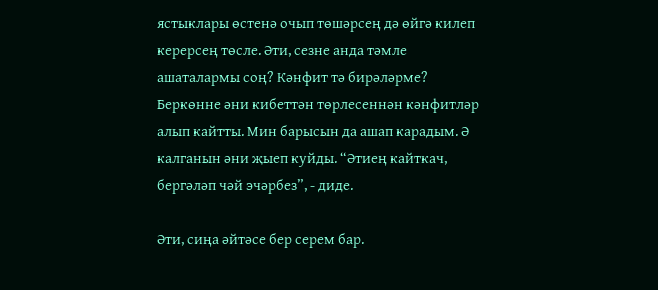ястыклары өстенә очып төшәрсең дә өйгә килеп керерсең төсле. Әти, сезне анда тәмле ашаталармы соң? Кәнфит тә бирәләрме? Беркөнне әни кибеттән төрлесеннән кәнфитләр алып кайтты. Мин барысын да ашап карадым. Ә калганын әни җыеп куйды. “Әтиең кайткач, бергәләп чәй эчәрбез”, - диде.

Әти, сиңа әйтәсе бер серем бар.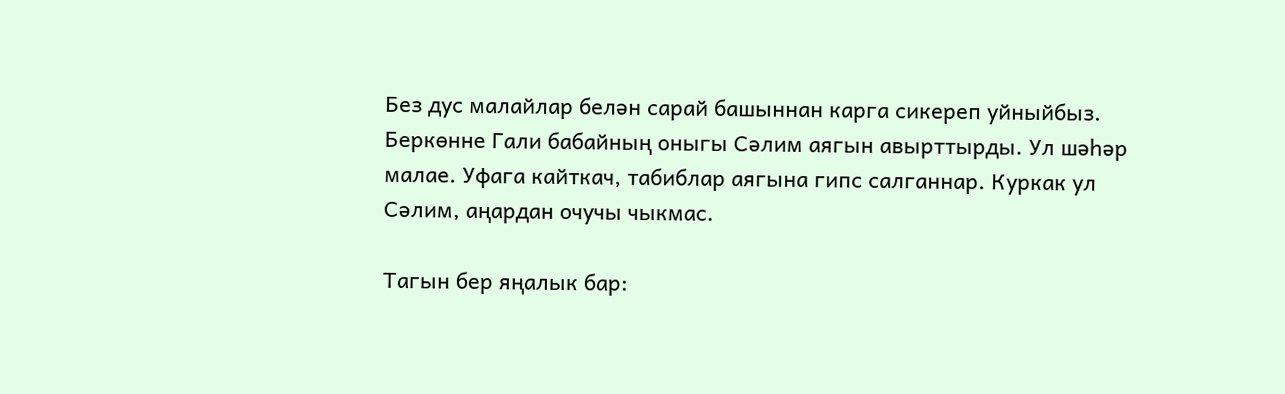Без дус малайлар белән сарай башыннан карга сикереп уйныйбыз. Беркөнне Гали бабайның оныгы Сәлим аягын авырттырды. Ул шәһәр малае. Уфага кайткач, табиблар аягына гипс салганнар. Куркак ул Сәлим, аңардан очучы чыкмас.

Тагын бер яңалык бар: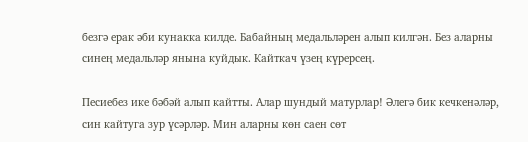безгә ерак әби кунакка килде. Бабайның медальләрен алып килгән. Без аларны синең медальләр янына куйдык. Кайткач үзең күрерсең.

Песиебез ике бәбәй алып кайтты. Алар шундый матурлар! Әлегә бик кечкенәләр, син кайтуга зур үсәрләр. Мин аларны көн саен сөт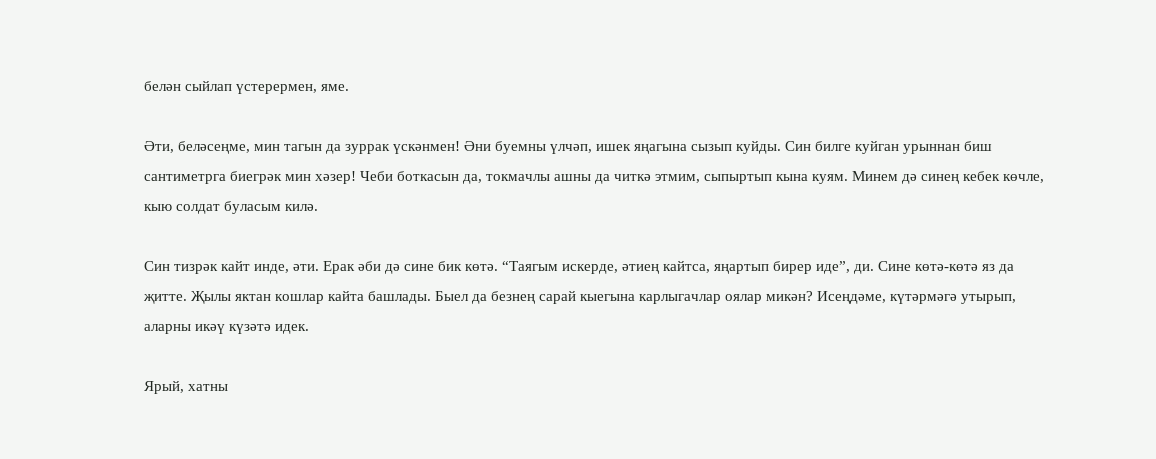белән сыйлап үстерермен, яме.

Әти, беләсеңме, мин тагын да зуррак үскәнмен! Әни буемны үлчәп, ишек яңагына сызып куйды. Син билге куйган урыннан биш сантиметрга биегрәк мин хәзер! Чеби боткасын да, токмачлы ашны да читкә этмим, сыпыртып кына куям. Минем дә синең кебек көчле, кыю солдат буласым килә.

Син тизрәк кайт инде, әти. Ерак әби дә сине бик көтә. “Таягым искерде, әтиең кайтса, яңартып бирер иде”, ди. Сине көтә-көтә яз да җитте. Җылы яктан кошлар кайта башлады. Быел да безнең сарай кыегына карлыгачлар оялар микән? Исеңдәме, күтәрмәгә утырып, аларны икәү күзәтә идек.

Ярый, хатны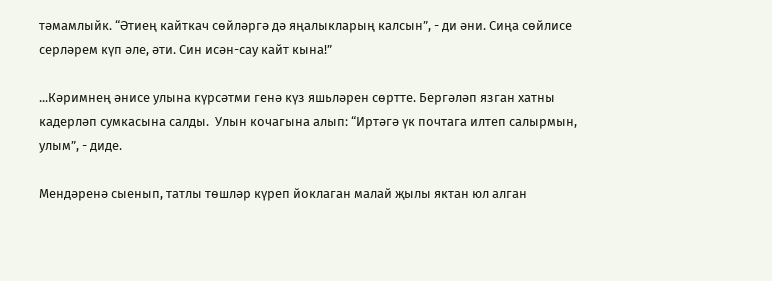тәмамлыйк. “Әтиең кайткач сөйләргә дә яңалыкларың калсын”, - ди әни. Сиңа сөйлисе серләрем күп әле, әти. Син исән-сау кайт кына!”

...Кәримнең әнисе улына күрсәтми генә күз яшьләрен сөртте. Бергәләп язган хатны кадерләп сумкасына салды.  Улын кочагына алып: “Иртәгә үк почтага илтеп салырмын, улым”, - диде.

Мендәренә сыенып, татлы төшләр күреп йоклаган малай җылы яктан юл алган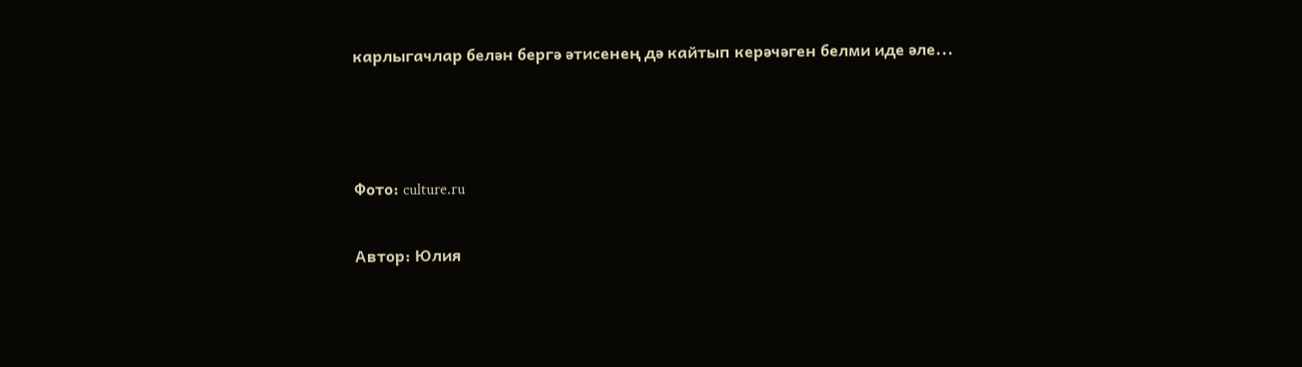карлыгачлар белән бергә әтисенең дә кайтып керәчәген белми иде әле...



Фото: culture.ru

Автор: Юлия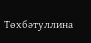Төхбәтуллина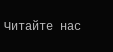Читайте нас